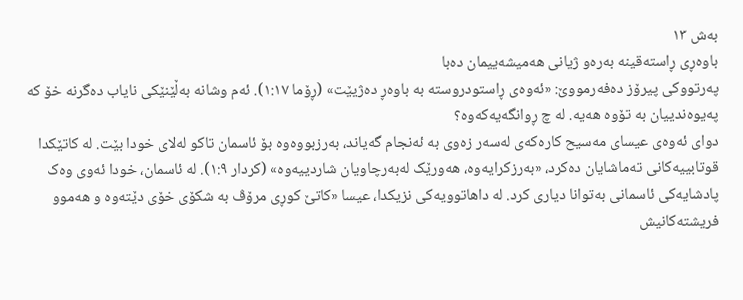بەش ١٣
باوەڕی ڕاستەقینە بەرەو ژیانی هەمیشەییمان دەبا
پەرتووکی پیرۆز دەفەرمووێ: «ئەوەی ڕاستودروستە بە باوەڕ دەژیێت» (ڕۆما ١:١٧). ئەم وشانە بەڵێنێکی نایاب دەگرنە خۆ کە پەیوەندییان بە تۆوە هەیە. لە چ ڕوانگەیەکەوە؟
دوای ئەوەی عیسای مەسیح کارەکەی لەسەر زەوی بە ئەنجام گەیاند، بەرزبووەوە بۆ ئاسمان تاکو لەلای خودا بێت. لە کاتێکدا قوتابییەکانی تەماشایان دەکرد، «بەرزکرایەوە، هەورێک لەبەرچاویان شاردییەوە» (کردار ١:٩). لە ئاسمان، خودا ئەوی وەک پادشایەکی ئاسمانی بەتوانا دیاری کرد. لە داهاتوویەکی نزیکدا، عیسا «کاتێ کوڕی مرۆڤ بە شکۆی خۆی دێتەوە و هەموو فریشتەکانیش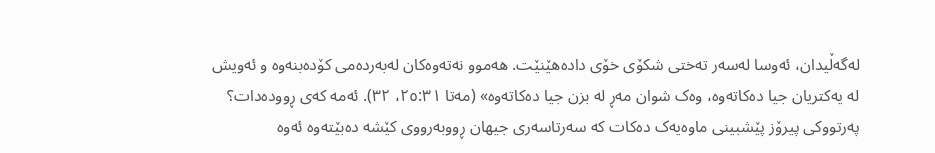لەگەڵیدان، ئەوسا لەسەر تەختی شکۆی خۆی دادەهێنێت. هەموو نەتەوەکان لەبەردەمی کۆدەبنەوە و ئەویش لە یەکتریان جیا دەکاتەوە، وەک شوان مەڕ لە بزن جیا دەکاتەوە» (مەتا ٢٥:٣١، ٣٢). ئەمە کەی ڕوودەدات؟
پەرتووکی پیرۆز پێشبینی ماوەیەک دەکات کە سەرتاسەری جیهان ڕووبەرووی کێشە دەبێتەوە ئەوە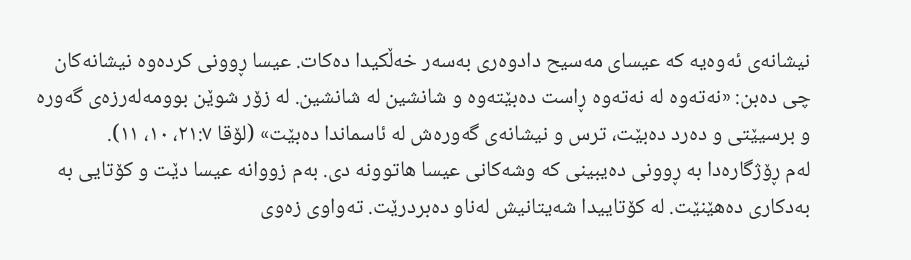نیشانەی ئەوەیە کە عیسای مەسیح دادوەری بەسەر خەڵکیدا دەکات. عیسا ڕوونی کردەوە نیشانەکان چی دەبن: «نەتەوە لە نەتەوە ڕاست دەبێتەوە و شانشین لە شانشین. لە زۆر شوێن بوومەلەرزەی گەورە و برسیێتی و دەرد دەبێت، ترس و نیشانەی گەورەش لە ئاسماندا دەبێت» (لۆقا ٢١:٧، ١٠، ١١).
لەم ڕۆژگارەدا بە ڕوونی دەیبینی کە وشەکانی عیسا هاتوونە دی. بەم زووانە عیسا دێت و کۆتایی بە بەدکاری دەهێنێت. لە کۆتاییدا شەیتانیش لەناو دەبردرێت. تەواوی زەوی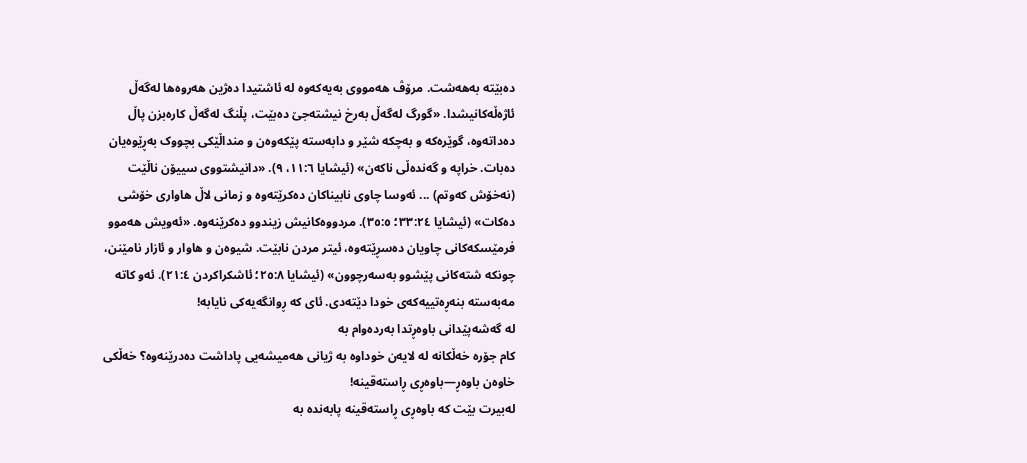دەبێتە بەهەشت. مرۆڤ هەمووی بەیەکەوە لە ئاشتیدا دەژین هەروەها لەگەڵ ئاژەڵەکانیشدا. «گورگ لەگەڵ بەرخ نیشتەجێ دەبێت، پڵنگ لەگەڵ کارەبزن پاڵ دەداتەوە، گوێرەکە و بەچکە شێر و دابەستە پێکەوەن و منداڵێکی بچووک بەڕێوەیان دەبات. خراپە و گەندەڵی ناکەن» (ئیشایا ١١:٦، ٩). «دانیشتووی سییۆن ناڵێت (نەخۆش کەوتم) ... ئەوسا چاوی نابیناکان دەکرێتەوە و زمانی لاڵ هاواری خۆشی دەکات» (ئیشایا ٣٣:٢٤؛ ٣٥:٥). مردووەکانیش زیندوو دەکرێنەوە. «ئەویش هەموو فرمێسکەکانی چاویان دەسڕێتەوە، ئیتر مردن نابێت. شیوەن و هاوار و ئازار نامێنن، چونکە شتەکانی پێشوو بەسەرچوون» (ئیشایا ٢٥:٨؛ ئاشکراکردن ٢١:٤). ئەو کاتە مەبەستە بنەڕەتییەکەی خودا دێتەدی. ئای کە ڕوانگەیەکی نایابە!
لە گەشەپێدانی باوەڕتدا بەردەوام بە
کام جۆرە خەڵکانە لە لایەن خوداوە بە ژیانی هەمیشەیی پاداشت دەدرێنەوە؟ خەڵکی خاوەن باوەڕ—باوەڕی ڕاستەقینە!
لەبیرت بێت کە باوەڕی ڕاستەقینە پابەندە بە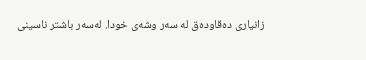زانیاری دەقاودەق لە سەر وشەی خودا. لەسەر باشتر ناسینی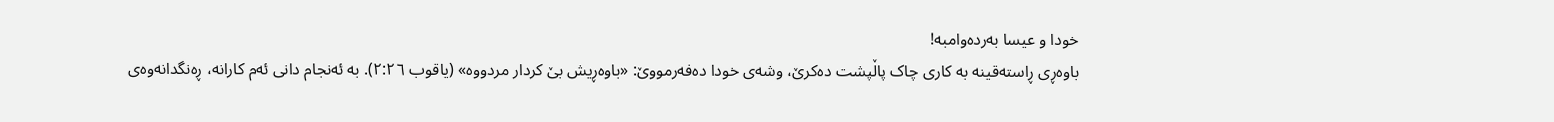خودا و عیسا بەردەوامبە!
باوەڕی ڕاستەقینە بە کاری چاک پاڵپشت دەکرێ، وشەی خودا دەفەرمووێ: «باوەڕیش بێ کردار مردووە» (یاقوب ٢:٢٦). بە ئەنجام دانی ئەم کارانە، ڕەنگدانەوەی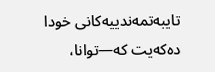تایبەتمەندییەکانی خودا دەکەیت کە—توانا،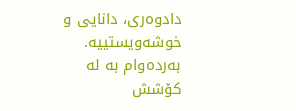دادوەری، دانایی و خوشەویستییە. بەردەوام بە لە کۆشش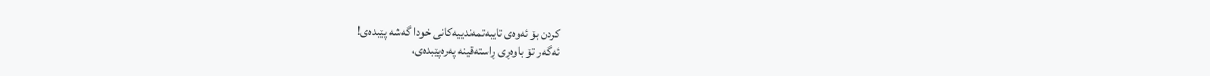کردن بۆ ئەوەی تایبەتمەندییەکانی خودا گەشە پێبدەی!
ئەگەر تۆ باوەڕی ڕاستەقینە پەرەپێبدەی،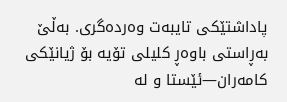پاداشتێکی تایبەت وەردەگری. بەڵێ بەڕاستی باوەڕ کلیلی تۆیە بۆ ژیانێکی کامەران—ئێستا و لە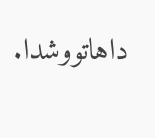داهاتووشدا.